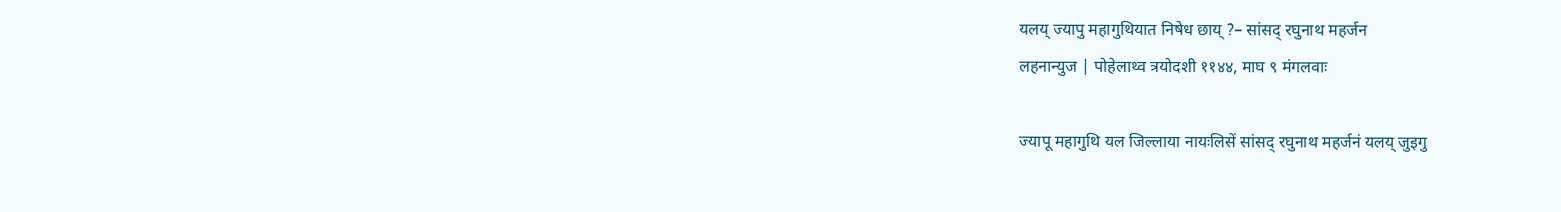यलय् ज्यापु महागुथियात निषेध छाय् ?– सांसद् रघुनाथ महर्जन
लहनान्युज | पोहेलाथ्व त्रयोदशी ११४४, माघ ९ मंगलवाः

ज्यापू महागुथि यल जिल्लाया नायःलिसें सांसद् रघुनाथ महर्जनं यलय् जुइगु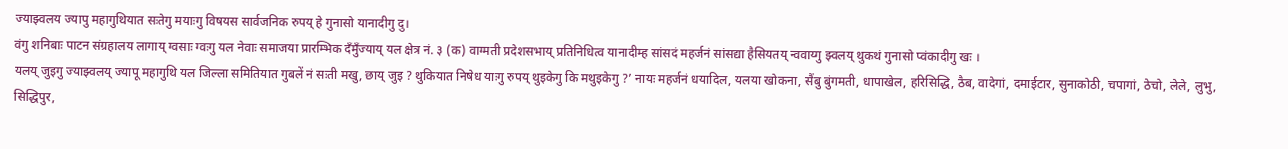ज्याझ्वलय ज्यापु महागुथियात सःतेगु मयाःगु विषयस सार्वजनिक रुपय् हे गुनासो यानादीगु दु।
वंगु शनिबाः पाटन संग्रहालय लागाय् ग्वसाः ग्वःगु यल नेवाः समाजया प्रारम्भिक दँमुँज्याय् यल क्षेत्र नं. ३ (क) वाग्मती प्रदेशसभाय् प्रतिनिधित्व यानादीम्ह सांसदं महर्जनं सांसद्या हैसियतय् न्ववाय्गु झ्वलय् थुकथं गुनासो प्वंकादीगु खः ।
यलय् जुइगु ज्याझ्वलय् ज्यापू महागुथि यल जिल्ला समितियात गुबलें नं सःती मखु, छाय् जुइ ? थुकियात निषेध याःगु रुपय् थुइकेगु कि मथुइकेगु ?’ नायः महर्जनं धयादिल, यलया खोकना, सैंबु बुंगमती, धापाखेल, हरिसिद्धि, ठैब, वादेगां, दमाईटार, सुनाकोठी, चपागां, ठेचो, लेले, लुभु, सिद्धिपुर,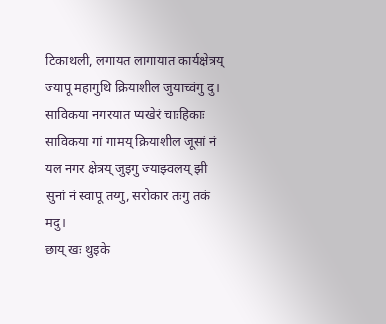टिकाथली, लगायत लागायात कार्यक्षेत्रय् ज्यापू महागुथि क्रियाशील जुयाच्वंगु दु। साविकया नगरयात प्यखेरं चाःहिकाः साविकया गां गामय् क्रियाशील जूसां नं यल नगर क्षेत्रय् जुइगु ज्याझ्वलय् झी सुनां नं स्वापू तय्गु, सरोकार तःगु तकं मदु।
छाय् खः थुइके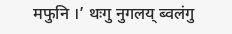मफुनि ।’ थःगु नुगलय् ब्वलंगु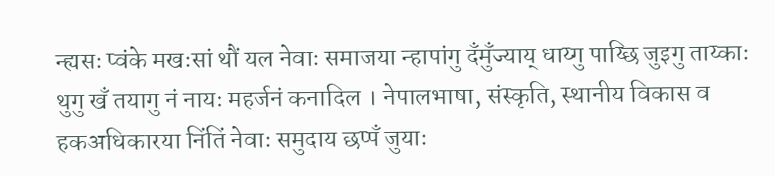न्ह्यसः प्वंके मखःसां थौं यल नेवाः समाजया न्हापांगु दँमुँज्याय् धाय्गु पाय्छि जुइगु ताय्काः थुगु खँ तयागु नं नायः महर्जनं कनादिल । नेपालभाषा, संस्कृति, स्थानीय विकास व हकअधिकारया निंतिं नेवाः समुदाय छप्पँ जुयाः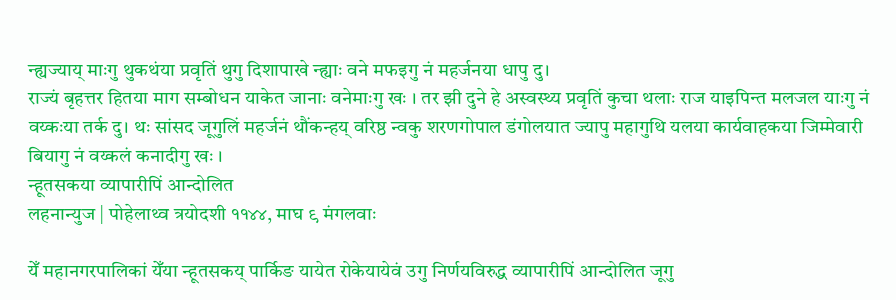न्ह्यज्याय् माःगु थुकथंया प्रवृतिं थुगु दिशापाखे न्ह्याः वने मफइगु नं महर्जनया धापु दु।
राज्यं बृहत्तर हितया माग सम्बोधन याकेत जानाः वनेमाःगु खः । तर झी दुने हे अस्वस्थ्य प्रवृतिं कुचा थलाः राज याइपिन्त मलजल याःगु नं वय्कःया तर्क दु। थः सांसद जूगुलिं महर्जनं थौंकन्हय् वरिष्ठ न्वकु शरणगोपाल डंगोलयात ज्यापु महागुथि यलया कार्यवाहकया जिम्मेवारी बियागु नं वय्कलं कनादीगु खः ।
न्हूतसकया व्यापारीपिं आन्दोलित
लहनान्युज | पोहेलाथ्व त्रयोदशी ११४४, माघ ९ मंगलवाः

येँ महानगरपालिकां येँया न्हूतसकय् पार्किङ यायेत रोकेयायेवं उगु निर्णयविरुद्ध व्यापारीपिं आन्दोलित जूगु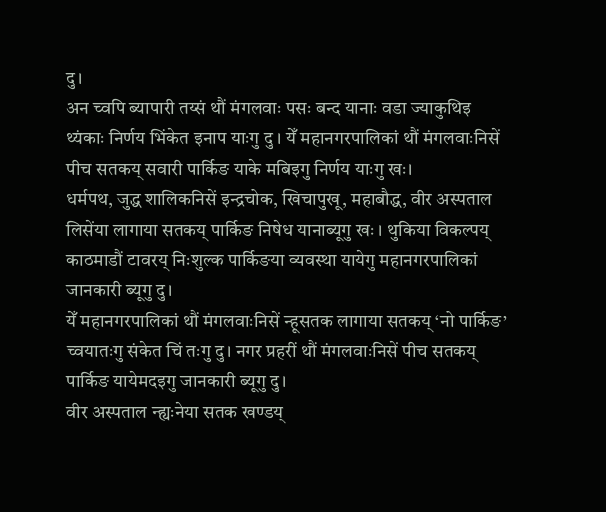दु।
अन च्वपि ब्यापारी तय्सं थौं मंगलवाः पसः बन्द यानाः वडा ज्याकुथिइ थ्यंकाः निर्णय भिंकेत इनाप याःगु दु । येँ महानगरपालिकां थौं मंगलवाःनिसें पीच सतकय् सवारी पार्किङ याके मबिइगु निर्णय याःगु खः।
धर्मपथ, जुद्ध शालिकनिसें इन्द्रचोक, खिचापुखू, महाबौद्ध, वीर अस्पताल लिसेंया लागाया सतकय् पार्किङ निषेध यानाब्यूगु खः । थुकिया विकल्पय् काठमाडौं टावरय् निःशुल्क पार्किङया व्यवस्था यायेगु महानगरपालिकां जानकारी ब्यूगु दु।
येँ महानगरपालिकां थौं मंगलवाःनिसें न्हूसतक लागाया सतकय् ‘नो पार्किङ’ च्वयातःगु संकेत चिं तःगु दु। नगर प्रहरीं थौं मंगलवाःनिसें पीच सतकय् पार्किङ यायेमदइगु जानकारी ब्यूगु दु।
वीर अस्पताल न्ह्यःनेया सतक खण्डय्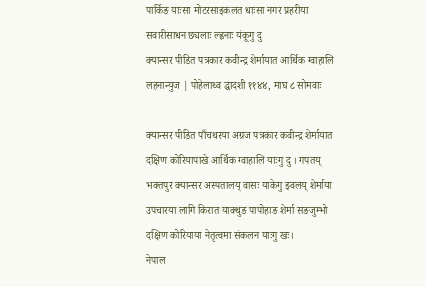पार्किङ याःसा मोटरसाइकलत धाःसा नगर प्रहरीया सवारीसाधन छ्यलाः ल्ह्वनाः यंकूगु दु
क्यान्सर पीडित पत्रकार कवीन्द्र शेर्मायात आर्थिक ग्वाहालि
लहनान्युज | पोहेलाथ्व द्धादशी ११४४, माघ ८ सोमवाः

क्यान्सर पीडित पाँचथरया अग्रज पत्रकार कवीन्द्र शेर्मायात दक्षिण कोरियापाखे आर्थिक ग्वाहालि याःगु दु । गपतय् भक्तपुर क्यान्सर अस्पतालय् वासः याकेगु झ्वलय् शेर्माया उपचारया लागि किरात याक्थुङ पापोहाङ शेर्मा सङजुम्भो दक्षिण कोरियाया नेतृत्वमा संकलन याःगु खः।
नेपाल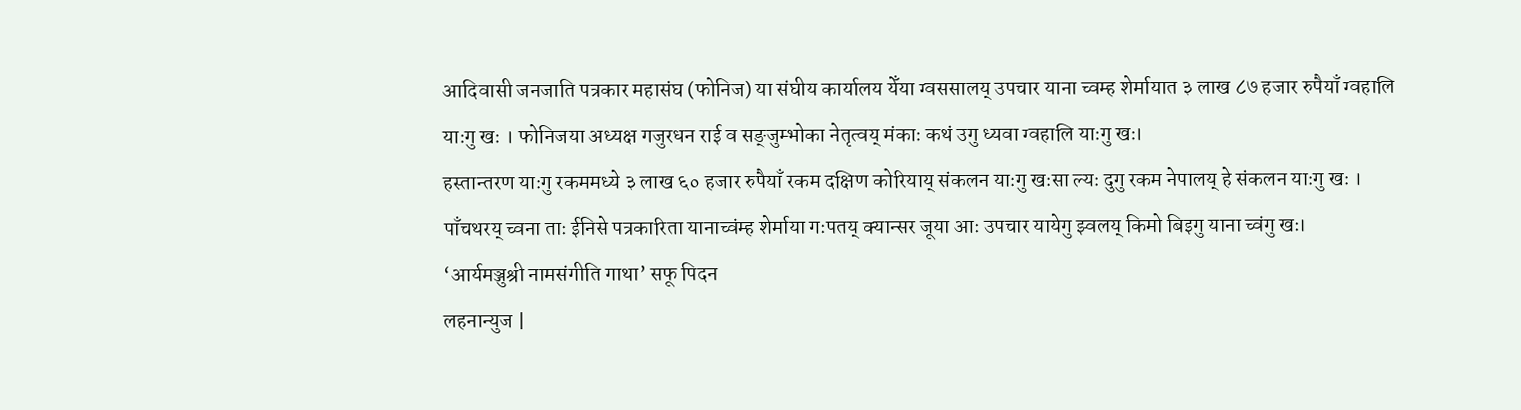आदिवासी जनजाति पत्रकार महासंघ (फोनिज) या संघीय कार्यालय येँया ग्वससालय् उपचार याना च्वम्ह शेर्मायात ३ लाख ८७ हजार रुपैयाँ ग्वहालि याःगु खः । फोनिजया अध्यक्ष गजुरधन राई व सङ्जुम्भोका नेतृत्वय् मंकाः कथं उगु ध्यवा ग्वहालि याःगु खः।
हस्तान्तरण याःगु रकममध्ये ३ लाख ६० हजार रुपैयाँ रकम दक्षिण कोरियाय् संकलन याःगु खःसा ल्यः दुगु रकम नेपालय् हे संकलन याःगु खः । पाँचथरय् च्वना ताः ईनिसे पत्रकारिता यानाच्वंम्ह शेर्माया गःपतय् क्यान्सर जूया आः उपचार यायेगु झ्वलय् किमो बिइगु याना च्वंगु खः।
‘आर्यमञ्जुश्री नामसंगीति गाथा’ सफू पिदन
लहनान्युज |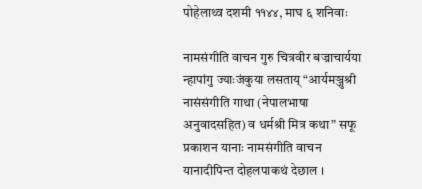पोहेलाथ्व दशमी ११४४, माघ ६ शनिवाः

नामसंगीति वाचन गुरु चित्रवीर बज्राचार्यया न्हापांगु ज्याःजंकुया लसताय् “आर्यमञ्जुश्री नासंसंगीति गाथा (नेपालभाषा अनुवादसहित) व धर्मश्री मित्र कथा” सफू प्रकाशन यानाः नामसंगीति वाचन यानादीपिन्त दोहलपाकथं देछाल ।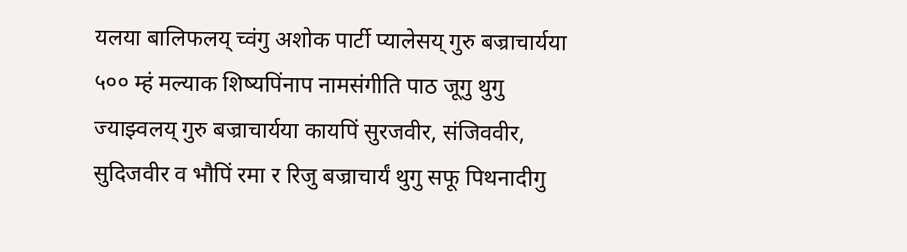यलया बालिफलय् च्वंगु अशोक पार्टी प्यालेसय् गुरु बज्राचार्यया ५०० म्हं मल्याक शिष्यपिंनाप नामसंगीति पाठ जूगु थुगु ज्याझ्वलय् गुरु बज्राचार्यया कायपिं सुरजवीर, संजिववीर, सुदिजवीर व भौपिं रमा र रिजु बज्राचार्यं थुगु सफू पिथनादीगु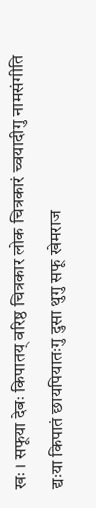खः । सफूया देबः किपातय् वरिष्ठ चित्रकार लोक चित्रकारं च्वयादीगु नामसंगीति द्यःया किपातं छायपियातःगु दुसा थुगु सफू खेमराज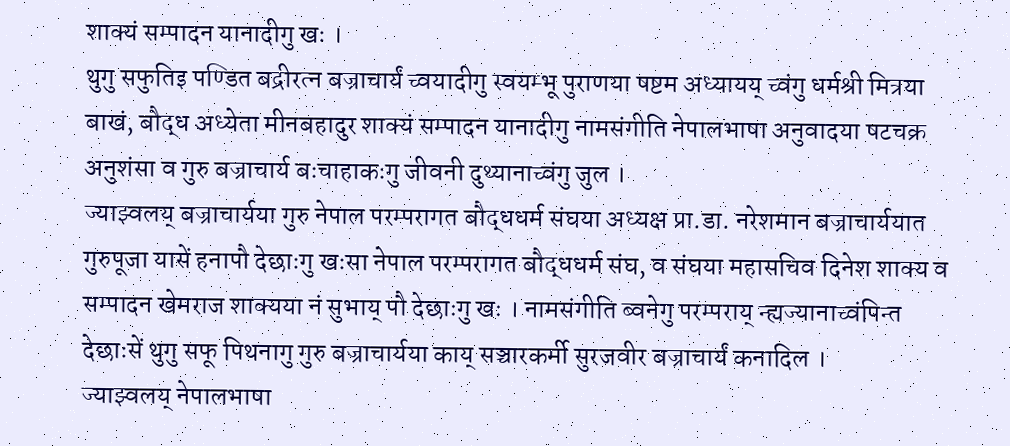शाक्यं सम्पादन यानादीगु खः ।
थुगु सफुतिइ पण्डित बद्रीरत्न बज्राचार्यं च्वयादीगु स्वयम्भू पुराणया षष्टम अध्यायय् च्वंगु धर्मश्री मित्रया बाखं, बौद्ध अध्येता मीनबहादुर शाक्यं सम्पादन यानादीगु नामसंगीति नेपालभाषा अनुवादया षटचक्र अनुशंसा व गुरु बज्राचार्य बःचाहाकःगु जीवनी दुथ्यानाच्वंगु जुल ।
ज्याझ्वलय् बज्राचार्यया गुरु नेपाल परम्परागत बौद्धधर्म संघया अध्यक्ष प्रा.डा. नरेशमान बज्राचार्ययात गुरुपूजा यासें हनापौ देछाःगु खःसा नेपाल परम्परागत बौद्धधर्म संघ, व संघया महासचिव दिनेश शाक्य व सम्पादन खेमराज शाक्यया नं सुभाय् पौ देछाःगु खः । नामसंगीति ब्वनेगु परम्पराय् न्ह्यज्यानाच्वंपिन्त देछाःसें थुगु सफू पिथनागु गुरु बज्राचार्यया काय् सञ्चारकर्मी सुरजवीर बज्राचार्यं कनादिल ।
ज्याझ्वलय् नेपालभाषा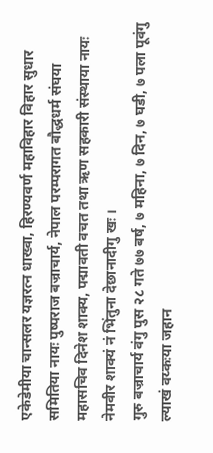एकेडेमीया चान्सलर यज्ञरत्न धाख्वा, हिरण्यवर्ण महाविहार विहार सुधार समितिया नायः पुष्पराज बज्राचार्य, नेपाल परम्परागत बौद्धधर्म संघया महासचिव दिनेश शाक्य, पद्मावती वचत तथा ऋण सहकारी संस्थाया नायः नेमवीर शाक्यं नं भिंतुना देछानादीगु खः ।
गुरु बज्राचार्य वंगु पुस २८ गते ७७ बर्ष, ७ महिना, ७ दिन, ७ घडी, ७ पला पूवंगु ल्याखं वय्कःया जहान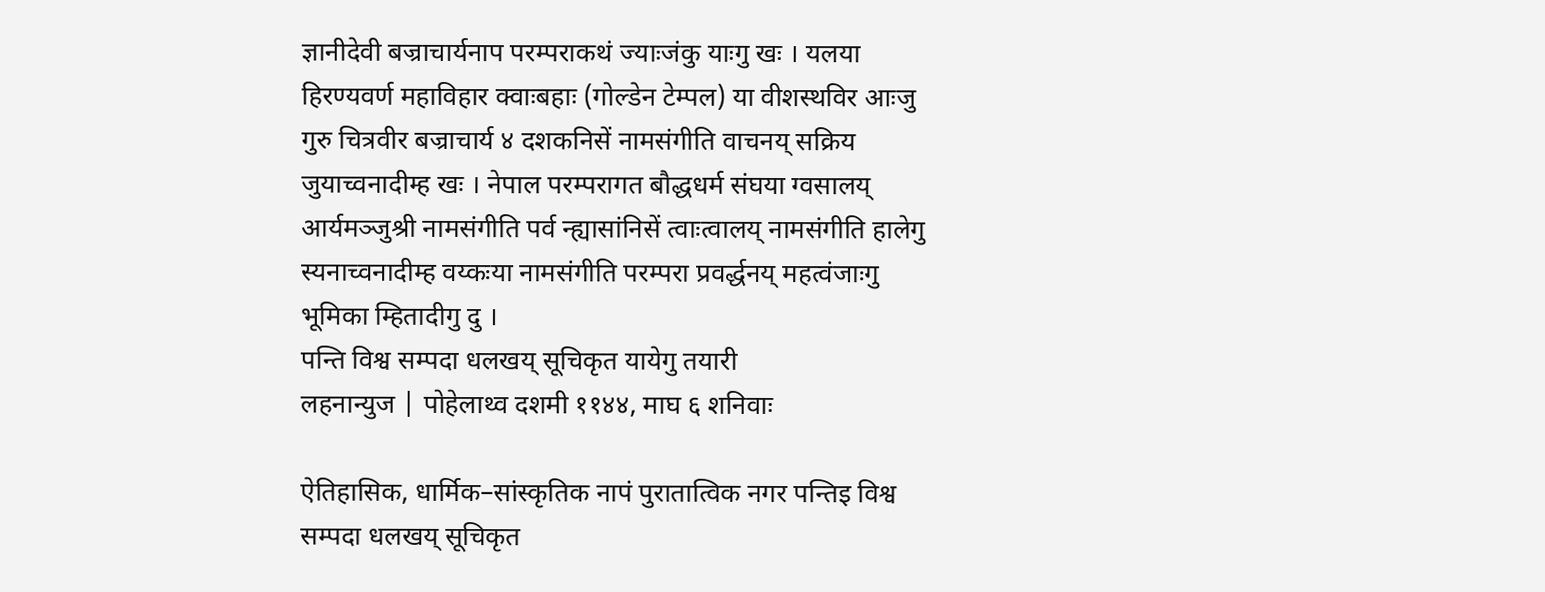ज्ञानीदेवी बज्राचार्यनाप परम्पराकथं ज्याःजंकु याःगु खः । यलया हिरण्यवर्ण महाविहार क्वाःबहाः (गोल्डेन टेम्पल) या वीशस्थविर आःजु गुरु चित्रवीर बज्राचार्य ४ दशकनिसें नामसंगीति वाचनय् सक्रिय जुयाच्वनादीम्ह खः । नेपाल परम्परागत बौद्धधर्म संघया ग्वसालय् आर्यमञ्जुश्री नामसंगीति पर्व न्ह्यासांनिसें त्वाःत्वालय् नामसंगीति हालेगु स्यनाच्वनादीम्ह वय्कःया नामसंगीति परम्परा प्रवर्द्धनय् महत्वंजाःगु भूमिका म्हितादीगु दु ।
पन्ति विश्व सम्पदा धलखय् सूचिकृत यायेगु तयारी
लहनान्युज | पोहेलाथ्व दशमी ११४४, माघ ६ शनिवाः

ऐतिहासिक, धार्मिक–सांस्कृतिक नापं पुरातात्विक नगर पन्तिइ विश्व सम्पदा धलखय् सूचिकृत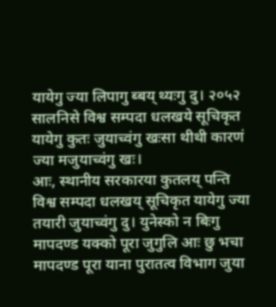यायेगु ज्या लिपागु ब्बय् थ्यःगु दु। २०५२ सालनिसे विश्व सम्पदा धलखये सूचिकृत यायेगु कुतः जुयाच्वंगु खःसा थीथी कारणं ज्या मजुयाच्वंगु खः।
आः, स्थानीय सरकारया कुतलय् पन्ति विश्व सम्पदा धलखय् सूचिकृत यायेगु ज्या तयारी जुयाच्वंगु दु। युनेस्को न बिःगु मापदण्ड यक्को पूरा जुगुलि आः छु भचा मापदण्ड पूरा याना पुरातत्व विभाग जुया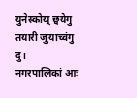युनेस्कोय् छ्वयेगु तयारी जुयाच्वंगु दु।
नगरपालिकां आः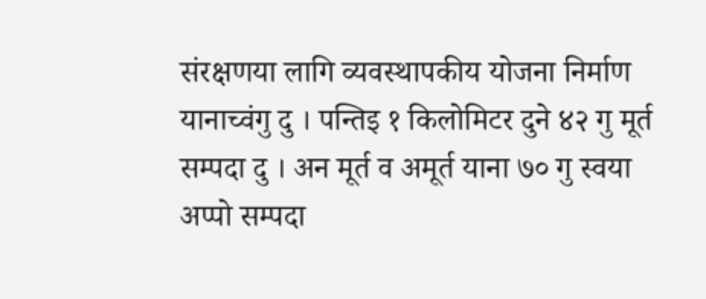संरक्षणया लागि व्यवस्थापकीय योजना निर्माण यानाच्वंगु दु । पन्तिइ १ किलोमिटर दुने ४२ गु मूर्त सम्पदा दु । अन मूर्त व अमूर्त याना ७० गु स्वया अप्पो सम्पदा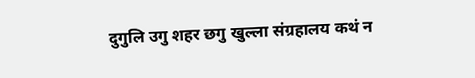दुगुलि उगु शहर छगु खुल्ला संग्रहालय कथं न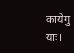कायेगु याः।